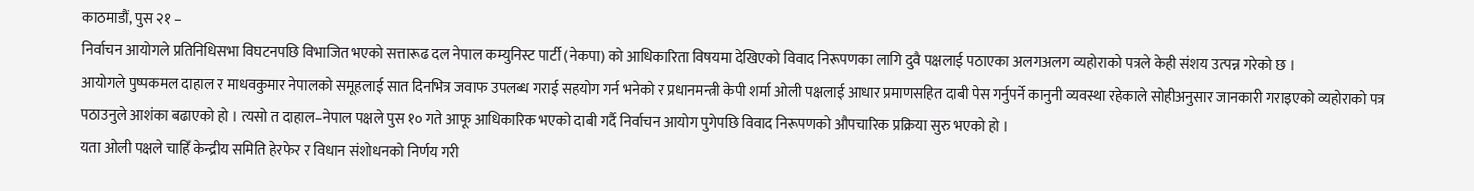काठमाडौं, पुस २१ –
निर्वाचन आयोगले प्रतिनिधिसभा विघटनपछि विभाजित भएको सत्तारूढ दल नेपाल कम्युनिस्ट पार्टी (नेकपा) को आधिकारिता विषयमा देखिएको विवाद निरूपणका लागि दुवै पक्षलाई पठाएका अलगअलग व्यहोराको पत्रले केही संशय उत्पन्न गरेको छ ।
आयोगले पुष्पकमल दाहाल र माधवकुमार नेपालको समूहलाई सात दिनभित्र जवाफ उपलब्ध गराई सहयोग गर्न भनेको र प्रधानमन्त्री केपी शर्मा ओली पक्षलाई आधार प्रमाणसहित दाबी पेस गर्नुपर्ने कानुनी व्यवस्था रहेकाले सोहीअनुसार जानकारी गराइएको व्यहोराको पत्र पठाउनुले आशंका बढाएको हो । त्यसो त दाहाल–नेपाल पक्षले पुस १० गते आफू आधिकारिक भएको दाबी गर्दै निर्वाचन आयोग पुगेपछि विवाद निरूपणको औपचारिक प्रक्रिया सुरु भएको हो ।
यता ओली पक्षले चाहिँ केन्द्रीय समिति हेरफेर र विधान संशोधनको निर्णय गरी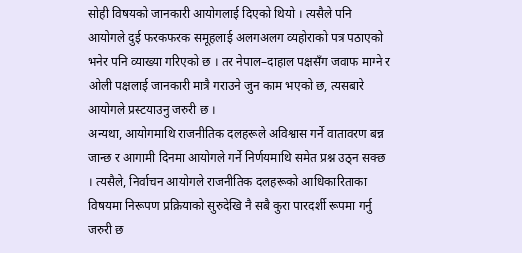सोही विषयको जानकारी आयोगलाई दिएको थियो । त्यसैले पनि आयोगले दुई फरकफरक समूहलाई अलगअलग व्यहोराको पत्र पठाएको भनेर पनि व्याख्या गरिएको छ । तर नेपाल–दाहाल पक्षसँग जवाफ माग्ने र ओली पक्षलाई जानकारी मात्रै गराउने जुन काम भएको छ, त्यसबारे आयोगले प्रस्टयाउनु जरुरी छ ।
अन्यथा, आयोगमाथि राजनीतिक दलहरूले अविश्वास गर्ने वातावरण बन्न जान्छ र आगामी दिनमा आयोगले गर्ने निर्णयमाथि समेत प्रश्न उठ्न सक्छ । त्यसैले, निर्वाचन आयोगले राजनीतिक दलहरूको आधिकारिताका विषयमा निरूपण प्रक्रियाको सुरुदेखि नै सबै कुरा पारदर्शी रूपमा गर्नु जरुरी छ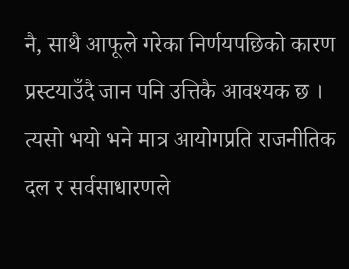नै, साथै आफूले गरेका निर्णयपछिको कारण प्रस्टयाउँदै जान पनि उत्तिकै आवश्यक छ । त्यसो भयो भने मात्र आयोगप्रति राजनीतिक दल र सर्वसाधारणले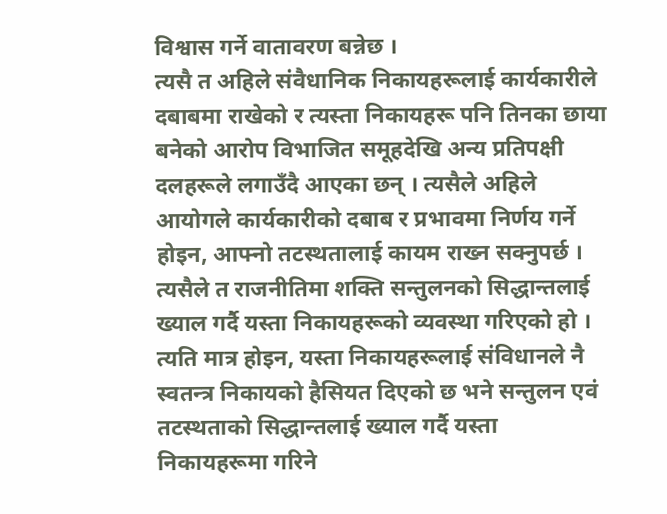विश्वास गर्ने वातावरण बन्नेछ ।
त्यसै त अहिले संवैधानिक निकायहरूलाई कार्यकारीले दबाबमा राखेको र त्यस्ता निकायहरू पनि तिनका छाया बनेको आरोप विभाजित समूहदेखि अन्य प्रतिपक्षी दलहरूले लगाउँदै आएका छन् । त्यसैले अहिले आयोगले कार्यकारीको दबाब र प्रभावमा निर्णय गर्ने होइन, आफ्नो तटस्थतालाई कायम राख्न सक्नुपर्छ । त्यसैले त राजनीतिमा शक्ति सन्तुलनको सिद्धान्तलाई ख्याल गर्दै यस्ता निकायहरूको व्यवस्था गरिएको हो ।
त्यति मात्र होइन, यस्ता निकायहरूलाई संविधानले नै स्वतन्त्र निकायको हैसियत दिएको छ भने सन्तुलन एवं तटस्थताको सिद्धान्तलाई ख्याल गर्दै यस्ता निकायहरूमा गरिने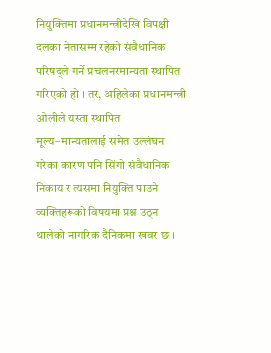नियुक्तिमा प्रधानमन्त्रीदेखि विपक्षी दलका नेतासम्म रहेको संवैधानिक परिषद्ले गर्ने प्रचलनरमान्यता स्थापित गरिएको हो । तर, अहिलेका प्रधानमन्त्री ओलीले यस्ता स्थापित मूल्य–मान्यतालाई समेत उल्लंघन गरेका कारण पनि सिंगो संवैधानिक निकाय र त्यसमा नियुक्ति पाउने व्यक्तिहरूको विषयमा प्रश्न उठ्न थालेको नागरिक दैनिकमा खवर छ ।